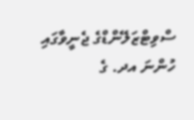ސްވިޓްޒަލޭންޑްގެ ޖެނީވާގައި ހުންނަ އދ. ގެ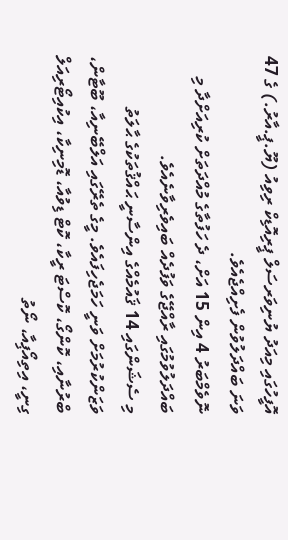އޮފީހުގައި މިއަދު ޔުނިވަރސަލް ޕީރިއޮޑިކް ރިވިއު (ޔޫ.ޕީ.އާރު.) ގެ 47 ވަނަ ބައްދަލުވުން ފެށިއްޖެއެވެ.
ނޮވެމްބަރު 4 އިން 15 އަށް، ދެ ހަފުތާގެ މުއްދަތަށް ކުރިއަށްދާ މި ބައްދަލުވުމުގައި ރާއްޖޭގެ ވަފުދެއް ބައިވެރިވާނެއެވެ.
މި ސެޝަންގައި 14 ޤައުމެއްގެ އިންސާނީ ޙައްޤުތަކުގެ ޙާލަތު ވަޒަންކުރުމަށް ވަނީ ހަމަޖެހިފައެވެ. މީގެ ތެރޭގައި އަލްބޭނިއާ، ބޫޓާން، ބްރުނާއި، ކޮންގޯ، ކޮސްޓަ ރީކާ، ކޮޓް ޑިވުއާ، ޑޮމިނިކާ، އިކުއިޓޯރިއަލް ގިނީ، އިތިއޯޕިއާ، ނޯތު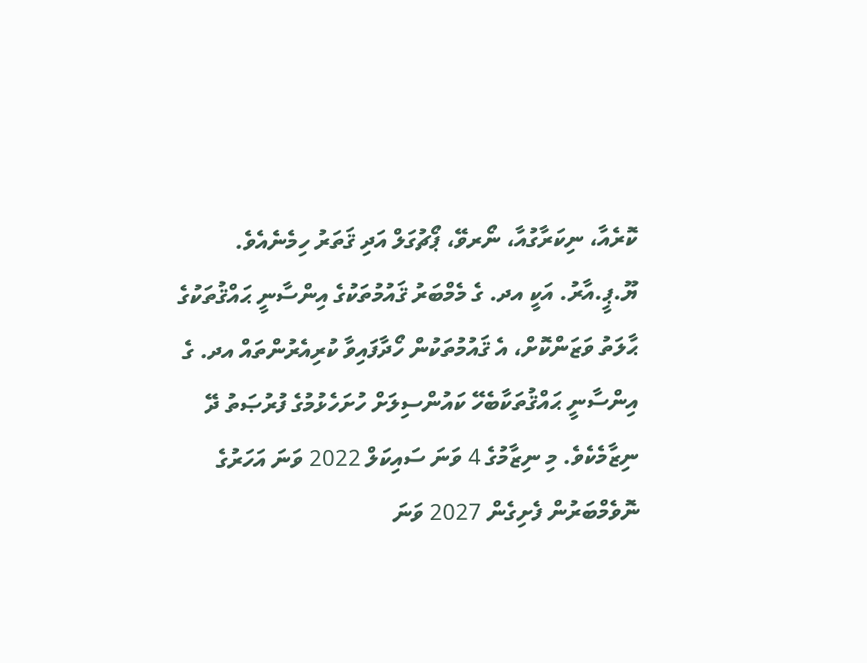ކޮރެއާ، ނިކަރާގުއާ، ނޯރވޭ، ޕޯޗުގަލް އަދި ޤަތަރު ހިމެނެއެވެ.
ޔޫ.ޕީ.އާރު. އަކީ އދ. ގެ މެމްބަރު ޤައުމުތަކުގެ އިންސާނީ ޙައްޤުތަކުގެ ޙާލަތު ވަޒަންކޮށް، އެ ޤައުމުތަކުން ހޯދާފައިވާ ކުރިއެރުންތައް އދ. ގެ އިންސާނީ ޙައްޤުތަކާބެހޭ ކައުންސިލަށް ހުށަހެޅުމުގެ ފުރުޞަތު ދޭ ނިޒާމެކެވެ. މި ނިޒާމުގެ 4 ވަނަ ސައިކަލް 2022 ވަނަ އަހަރުގެ ނޮވެމްބަރުން ފެށިގެން 2027 ވަނަ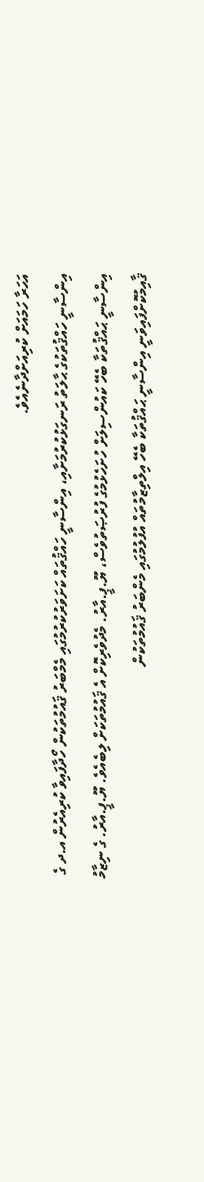އަހަރާ ހަމައަށް ކުރިއަށްދާނެއެވެ.
އިންސާނީ ހައްޤުތަކުގެ ޙާލަތު ރަނގަޅުކުރުމަށާއި، އިންސާނީ ހައްޤުތައް ކަށަވަރުކުރުމުގައި މެމްބަރު ޤައުމުތަކުން ހޯދާފައިވާ ކުރިއެރުން އ.ދ ގެ އިންސާނީ ޙައްޤުތަކާ ބެހޭ ކައުންސިލަށް ހުށަހެޅުމުގެ ފުރުޞަތުވެސް، ޔޫ.ޕީ.އާރު. މެދުވެރިކޮށް އެ ޤައުމުތަކަށް ލިބެއެވެ. ޔޫ.ޕީ.އާރު. ގެ ނިޒާމު ޤާއިމުކޮށްފައިވަނީ އިންސާނީ ޙައްޤުތަކާ ބެހޭ އިލްތިޒާމުތައް އުފުލުމުގައި މެންބަރު ޤައުމުތަކުން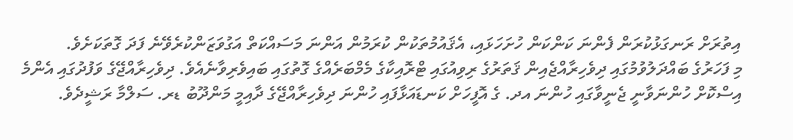އިތުރަށް ރަނގަޅުކުރަން ފެންނަ ކަންކަން ހުށަހަޅައި، އެޤައުމުތަކުން ކުރަމުން އަންނަ މަސައްކަތް އަގުވަޒަންކުރެވޭނެ ފަދަ ގޮތަކަށެވެ.
މި ފަހަރުގެ ބައްދަލުވުމުގައި ދިވެހިރާއްޖެއިން ޤަތަރުގެ ރިވިއުގައި ޓްރޮއިކާގެ މެމްބަރެއްގެ ގޮތުގައި ބައިވެރިވާނެއެވެ. ދިވެހިރާއްޖޭގެ ވަފުދުގައި އެންމެ އިސްކޮށް ހުންނަވާނީ ޖެނީވާގައި ހުންނަ އދ. ގެ އޮފީހަށް ކަނޑައަޅާފައި ހުންނަ ދިވެހިރާއްޖޭގެ ދާއިމީ މަންދޫބު ޑރ. ސަލްމާ ރަޝީދެވެ.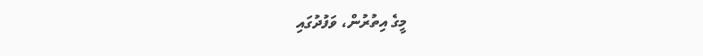މީގެ އިތުރުން، ވަފުދުގައި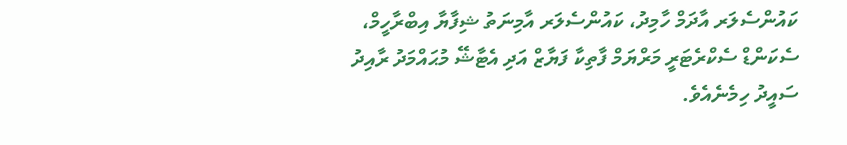ކައުންސެލަރ އާދަމް ހާމިދު، ކައުންސެލަރ އާމިނަތު ޝިފާޔާ އިބްރާހީމް، ސެކަންޑް ސެކްރެޓަރީ މަރްޔަމް ފާތިކާ ފަޔާޒް އަދި އެޓާޝޭ މުޙައްމަދު ރާއިދު ސައީދު ހިމެނެއެވެ.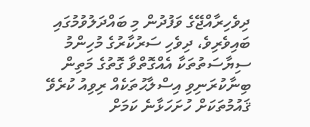ދިވެހިރާއްޖޭގެ ވަފުދުން މި ބައްދަލުވުމުގައި ބައިވެރިވެ، ދިވެހި ސަރުކާރުގެ މުހިންމު ސިޔާސަތުތަކާ އެއްގޮތްވާ ގޮތުގެ މަތިން ބިނާކުރަނިވި އިސްލާޙުތަކެއް ރިވިއު ކުރެވޭ ޤައުމުތަކަށް ހުށަހަޅާނެ ކަމަށް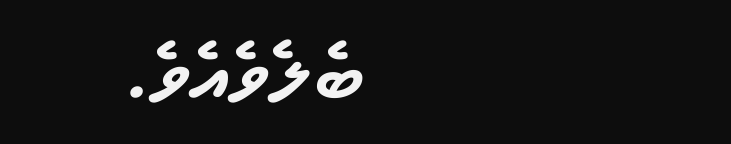ބެލެވެއެވެ.